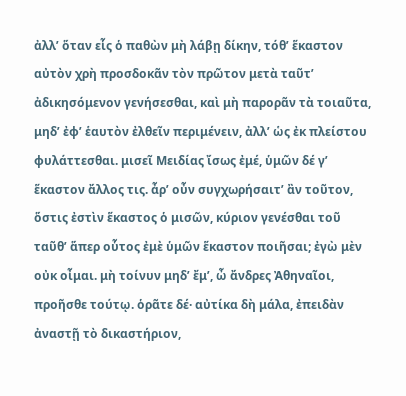ἀλλʼ ὅταν εἷς ὁ παθὼν μὴ λάβῃ δίκην, τόθʼ ἕκαστον αὐτὸν χρὴ προσδοκᾶν τὸν πρῶτον μετὰ ταῦτʼ ἀδικησόμενον γενήσεσθαι, καὶ μὴ παρορᾶν τὰ τοιαῦτα, μηδʼ ἐφʼ ἑαυτὸν ἐλθεῖν περιμένειν, ἀλλʼ ὡς ἐκ πλείστου φυλάττεσθαι. μισεῖ Μειδίας ἴσως ἐμέ, ὑμῶν δέ γʼ ἕκαστον ἄλλος τις. ἆρʼ οὖν συγχωρήσαιτʼ ἂν τοῦτον, ὅστις ἐστὶν ἕκαστος ὁ μισῶν, κύριον γενέσθαι τοῦ ταῦθʼ ἅπερ οὗτος ἐμὲ ὑμῶν ἕκαστον ποιῆσαι; ἐγὼ μὲν οὐκ οἶμαι. μὴ τοίνυν μηδʼ ἔμʼ, ὦ ἄνδρες Ἀθηναῖοι, προῆσθε τούτῳ. ὁρᾶτε δέ· αὐτίκα δὴ μάλα, ἐπειδὰν ἀναστῇ τὸ δικαστήριον,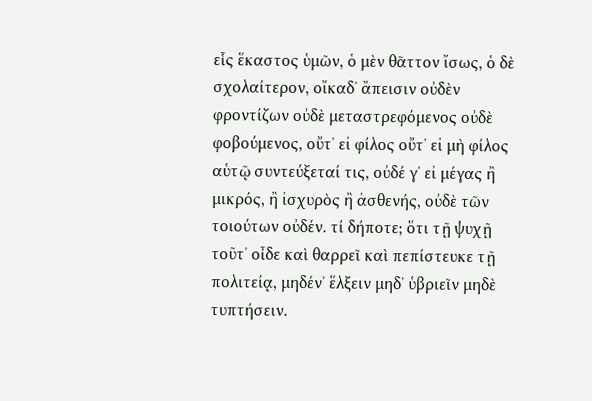εἷς ἕκαστος ὑμῶν, ὁ μὲν θᾶττον ἴσως, ὁ δὲ σχολαίτερον, οἴκαδʼ ἄπεισιν οὐδὲν φροντίζων οὐδὲ μεταστρεφόμενος οὐδὲ φοβούμενος, οὔτʼ εἰ φίλος οὔτʼ εἰ μὴ φίλος αὑτῷ συντεύξεταί τις, οὐδέ γʼ εἰ μέγας ἢ μικρός, ἢ ἰσχυρὸς ἢ ἀσθενής, οὐδὲ τῶν τοιούτων οὐδέν. τί δήποτε; ὅτι τῇ ψυχῇ τοῦτʼ οἶδε καὶ θαρρεῖ καὶ πεπίστευκε τῇ πολιτείᾳ, μηδένʼ ἕλξειν μηδʼ ὑβριεῖν μηδὲ τυπτήσειν.